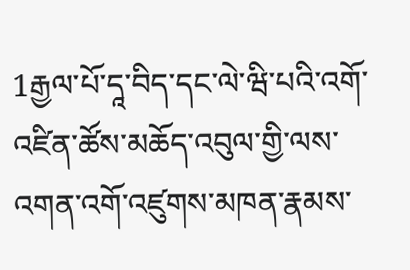1རྒྱལ་པོ་དཱ་བིད་དང་ལེ་ཝི་པའི་འགོ་འཛིན་ཚོས་མཆོད་འབུལ་གྱི་ལས་འགན་འགོ་འཛུགས་མཁན་རྣམས་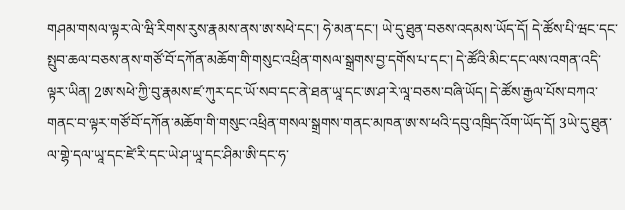གཤམ་གསལ་ལྟར་ལེ་ཝི་རིགས་རུས་རྣམས་ནས་ཨ་སཕེ་དང་། ཧེ་མན་དང་། ཡེ་དུ་ཐུན་བཅས་འདམས་ཡོད་དོ། དེ་ཚོས་པི་ཝང་དང་སྤུབ་ཆལ་བཅས་ནས་གཙོ་བོ་དཀོན་མཆོག་གི་གསུང་འཕྲིན་གསལ་སྒྲགས་བྱ་དགོས་པ་དང་། དེ་ཚོའི་མིང་དང་ལས་འགན་འདི་ལྟར་ཡིན། 2ཨ་སཕེ་ཀྱི་བུ་རྣམས་ཛ་ཀུར་དང་ཡོ་སབ་དང་ནེ་ཐན་ཡཱ་དང་ཨ་ཤ་རེ་ལཱ་བཅས་བཞི་ཡོད། དེ་ཚོས་རྒྱལ་པོས་བཀའ་གནང་བ་ལྟར་གཙོ་བོ་དཀོན་མཆོག་གི་གསུང་འཕྲིན་གསལ་སྒྲགས་གནང་མཁན་ཨ་ས་ཕའི་དབུ་འཁྲིད་འོག་ཡོད་དོ། 3ཡེ་དུ་ཐུན་ལ་གྷེ་དལ་ཡཱ་དང་ཛེ་རི་དང་ཡེ་ཤ་ཡཱ་དང་ཤིམ་ཨི་དང་ཧ་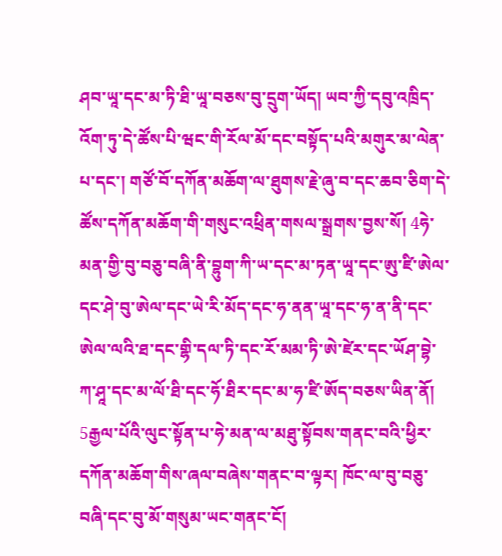ཤབ་ཡཱ་དང་མ་ཏི་ཐི་ཡཱ་བཅས་བུ་དྲུག་ཡོད། ཡབ་ཀྱི་དབུ་འཁྲིད་འོག་ཏུ་དེ་ཚོས་པི་ཝང་གི་རོལ་མོ་དང་བསྟོད་པའི་མགུར་མ་ལེན་པ་དང་། གཙོ་བོ་དཀོན་མཆོག་ལ་ཐུགས་རྗེ་ཞུ་བ་དང་ཆབ་ཅིག་དེ་ཚོས་དཀོན་མཆོག་གི་གསུང་འཕྲིན་གསལ་སྒྲགས་བྱས་སོ། 4ཧེ་མན་གྱི་བུ་བཅུ་བཞི་ནི་བྷུག་ཀི་ཡ་དང་མ་ཏན་ཡཱ་དང་ཨུ་ཛི་ཨེལ་དང་ཤེ་བུ་ཨེལ་དང་ཡེ་རི་མོད་དང་ཧ་ནན་ཡཱ་དང་ཧ་ན་ནི་དང་ཨེལ་ལའི་ཐ་དང་གྷི་དལ་ཏི་དང་རོ་མམ་ཏི་ཨེ་ཛེར་དང་ཡོཤ་བྷེ་ཀ་ཤཱ་དང་མ་ལོ་ཐི་དང་ཧོ་ཐིར་དང་མ་ཧ་ཛི་ཨོད་བཅས་ཡིན་ནོ། 5རྒྱལ་པོའི་ལུང་སྟོན་པ་ཧེ་མན་ལ་མཐུ་སྟོབས་གནང་བའི་ཕྱིར་དཀོན་མཆོག་གིས་ཞལ་བཞེས་གནང་བ་ལྟར། ཁོང་ལ་བུ་བཅུ་བཞི་དང་བུ་མོ་གསུམ་ཡང་གནང་ངོ།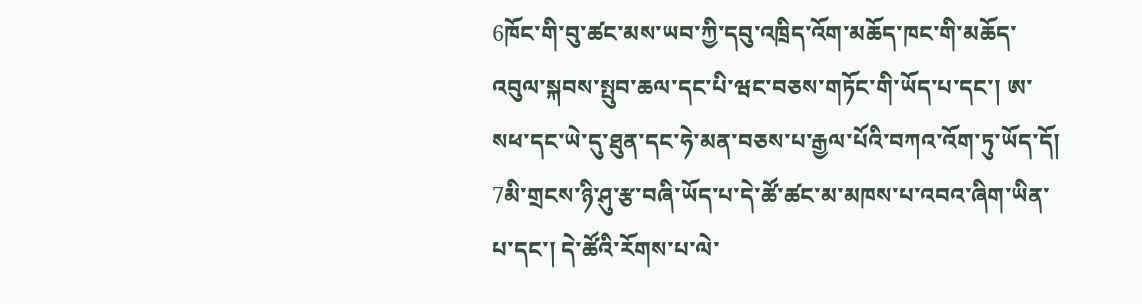6ཁོང་གི་བུ་ཚང་མས་ཡབ་ཀྱི་དབུ་འཁྲིད་འོག་མཆོད་ཁང་གི་མཆོད་འབུལ་སྐབས་སྤུབ་ཆལ་དང་པི་ཝང་བཅས་གཏོང་གི་ཡོད་པ་དང་། ཨ་སཕ་དང་ཡེ་དུ་ཐུན་དང་ཧེ་མན་བཅས་པ་རྒྱལ་པོའི་བཀའ་འོག་ཏུ་ཡོད་དོ། 7མི་གྲངས་ཉི་ཤུ་རྩ་བཞི་ཡོད་པ་དེ་ཚོ་ཚང་མ་མཁས་པ་འབའ་ཞིག་ཡིན་པ་དང་། དེ་ཚོའི་རོགས་པ་ལེ་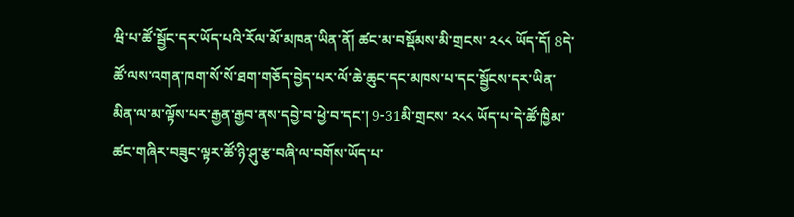ཝི་པ་ཚོ་སྦྱོང་དར་ཡོད་པའི་རོལ་མོ་མཁན་ཡིན་ནོ། ཚང་མ་བསྡོམས་མི་གྲངས་ ༢༨༨ ཡོད་དོ། 8དེ་ཚོ་ལས་འགན་ཁག་སོ་སོ་ཐག་གཅོད་བྱེད་པར་ལོ་ཆེ་ཆུང་དང་མཁས་པ་དང་སྦྱོངས་དར་ཡིན་མིན་ལ་མ་ལྟོས་པར་རྒྱན་རྒྱབ་ནས་དབྱེ་བ་ཕྱེ་བ་དང་། 9-31མི་གྲངས་ ༢༨༨ ཡོད་པ་དེ་ཚོ་ཁྱིམ་ཚང་གཞིར་བཟུང་ལྟར་ཚོ་ཉི་ཤུ་རྩ་བཞི་ལ་བགོས་ཡོད་པ་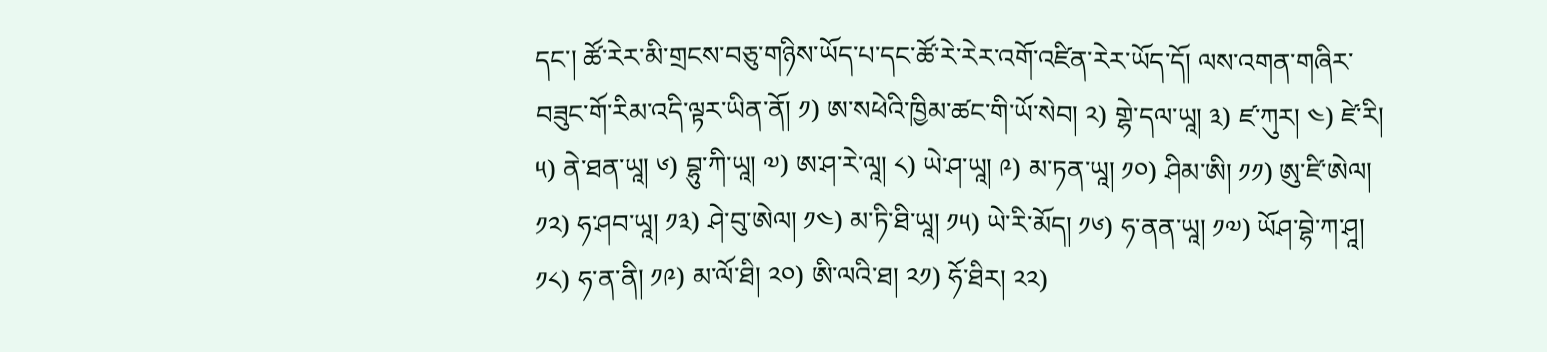དང་། ཚོ་རེར་མི་གྲངས་བཅུ་གཉིས་ཡོད་པ་དང་ཚོ་རེ་རེར་འགོ་འཛིན་རེར་ཡོད་དོ། ལས་འགན་གཞིར་བཟུང་གོ་རིམ་འདི་ལྟར་ཡིན་ནོ། ༡) ཨ་སཕེའི་ཁྱིམ་ཚང་གི་ཡོ་སེབ། ༢) གྷེ་དལ་ཡཱ། ༣) ཛ་ཀུར། ༤) ཛེ་རི། ༥) ནེ་ཐན་ཡཱ། ༦) བྷུ་ཀི་ཡཱ། ༧) ཨ་ཤ་རེ་ལཱ། ༨) ཡེ་ཤ་ཡཱ། ༩) མ་ཏན་ཡཱ། ༡༠) ཤིམ་ཨི། ༡༡) ཨུ་ཛི་ཨེལ། ༡༢) ཧ་ཤབ་ཡཱ། ༡༣) ཤེ་བུ་ཨེལ། ༡༤) མ་ཏི་ཐི་ཡཱ། ༡༥) ཡེ་རི་མོད། ༡༦) ཧ་ནན་ཡཱ། ༡༧) ཡོཤ་བྷེ་ཀ་ཤཱ། ༡༨) ཧ་ན་ནི། ༡༩) མ་ལོ་ཐི། ༢༠) ཨི་ལའི་ཐ། ༢༡) ཧོ་ཐིར། ༢༢)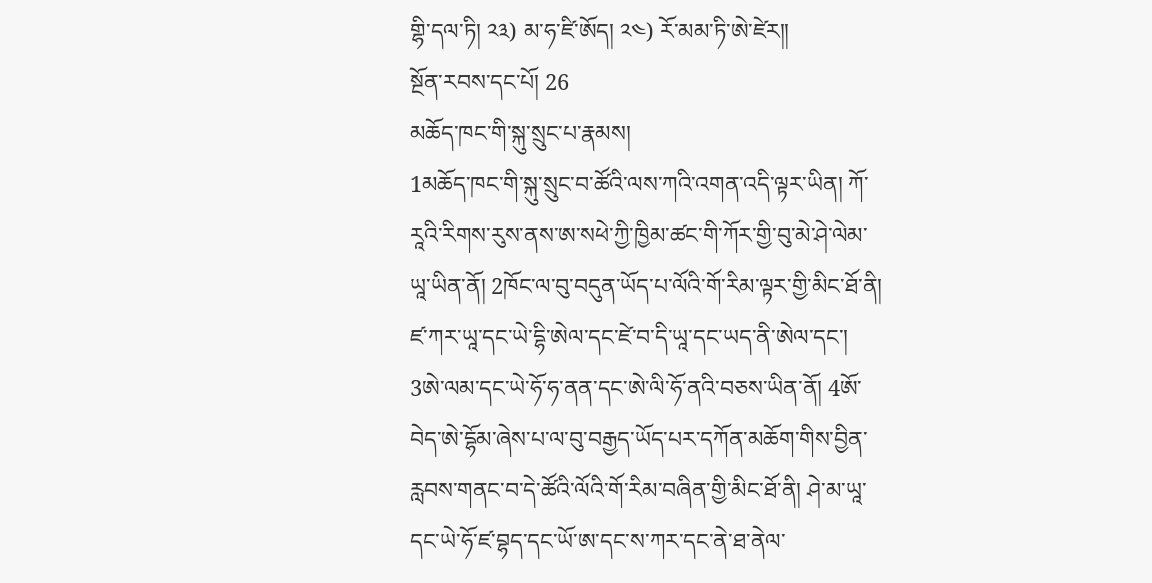གྷི་དལ་ཏི། ༢༣) མ་ཧ་ཛི་ཨོད། ༢༤) རོ་མམ་ཏི་ཨེ་ཛེར༎
སྔོན་རབས་དང་པོ། 26
མཆོད་ཁང་གི་སྐུ་སྲུང་པ་རྣམས།
1མཆོད་ཁང་གི་སྐུ་སྲུང་བ་ཚོའི་ལས་ཀའི་འགན་འདི་ལྟར་ཡིན། ཀོ་རཱའི་རིགས་རུས་ནས་ཨ་སཕེ་ཀྱི་ཁྱིམ་ཚང་གི་ཀོར་གྱི་བུ་མེ་ཤེ་ལེམ་ཡཱ་ཡིན་ནོ། 2ཁོང་ལ་བུ་བདུན་ཡོད་པ་ལོའི་གོ་རིམ་ལྟར་གྱི་མིང་ཐོ་ནི། ཛ་ཀར་ཡཱ་དང་ཡེ་དྷི་ཨེལ་དང་ཛེ་བ་དི་ཡཱ་དང་ཡད་ནི་ཨེལ་དང་། 3ཨེ་ལམ་དང་ཡེ་ཧོ་ཧ་ནན་དང་ཨེ་ལི་ཧོ་ནའི་བཅས་ཡིན་ནོ། 4ཨོ་བེད་ཨེ་དྷོམ་ཞེས་པ་ལ་བུ་བརྒྱད་ཡོད་པར་དཀོན་མཆོག་གིས་བྱིན་རླབས་གནང་བ་དེ་ཚོའི་ལོའི་གོ་རིམ་བཞིན་གྱི་མིང་ཐོ་ནི། ཤེ་མ་ཡཱ་དང་ཡེ་ཧོ་ཛ་བྷད་དང་ཡོ་ཨ་དང་ས་ཀར་དང་ནེ་ཐ་ནེལ་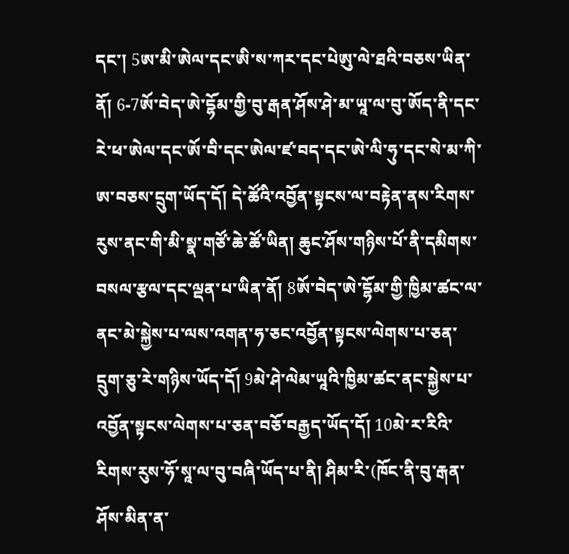དང་། 5ཨ་མི་ཨེལ་དང་ཨི་ས་ཀར་དང་པེཨུ་ལེ་ཐའི་བཅས་ཡིན་ནོ། 6-7ཨོ་བེད་ཨེ་དྷོམ་གྱི་བུ་རྒན་ཤོས་ཤེ་མ་ཡཱ་ལ་བུ་ཨོད་ནི་དང་རེ་ཕ་ཨེལ་དང་ཨོ་བི་དང་ཨེལ་ཛ་བད་དང་ཨེ་ལི་ཧུ་དང་སེ་མ་ཀི་ཨ་བཅས་དྲུག་ཡོད་དོ། དེ་ཚོའི་འབྱོན་སྟངས་ལ་བརྟེན་ནས་རིགས་རུས་ནང་གི་མི་སྣ་གཙོ་ཆེ་ཚོ་ཡིན། ཆུང་ཤོས་གཉིས་པོ་ནི་དམིགས་བསལ་རྩལ་དང་ལྡན་པ་ཡིན་ནོ། 8ཨོ་བེད་ཨེ་དྷོམ་གྱི་ཁྱིམ་ཚང་ལ་ནང་མེ་སྐྱེས་པ་ལས་འགན་ཧ་ཅང་འབྱོན་སྟངས་ལེགས་པ་ཅན་དྲུག་ཅུ་རེ་གཉིས་ཡོད་དོ། 9མེ་ཤེ་ལེམ་ཡཱའི་ཁྱིམ་ཚང་ནང་སྐྱེས་པ་འབྱོན་སྟངས་ལེགས་པ་ཅན་བཅོ་བརྒྱད་ཡོད་དོ། 10མེ་ར་རིའི་རིགས་རུས་ཧོ་སཱ་ལ་བུ་བཞི་ཡོད་པ་ནི། ཤིམ་རི་(ཁོང་ནི་བུ་རྒན་ཤོས་མིན་ན་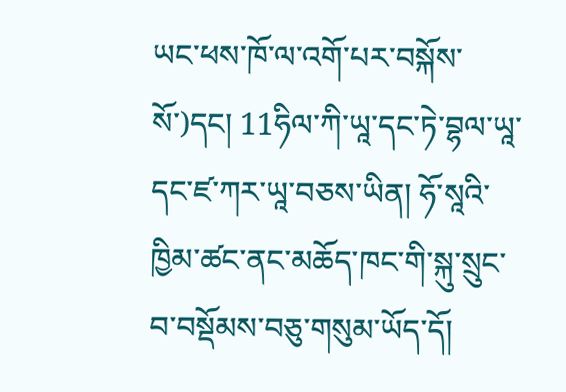ཡང་ཕས་ཁོ་ལ་འགོ་པར་བསྐོས་སོ་)དང། 11ཧིལ་ཀི་ཡཱ་དང་ཏེ་བྷལ་ཡཱ་དང་ཛ་ཀར་ཡཱ་བཅས་ཡིན། ཧོ་སཱའི་ཁྱིམ་ཚང་ནང་མཆོད་ཁང་གི་སྐུ་སྲུང་བ་བསྡོམས་བཅུ་གསུམ་ཡོད་དོ།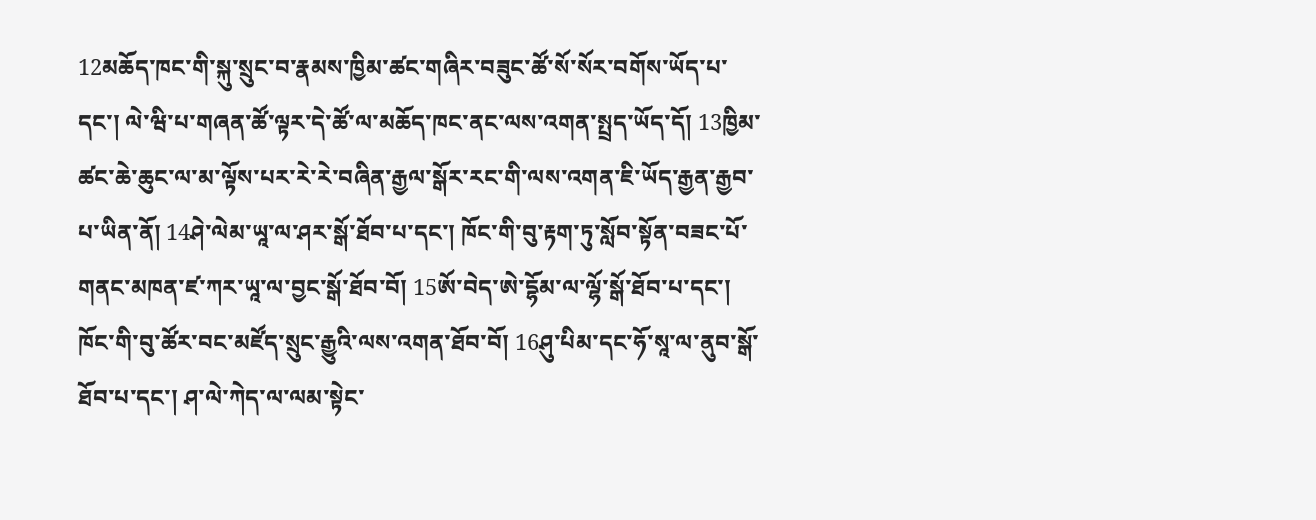12མཆོད་ཁང་གི་སྐུ་སྲུང་བ་རྣམས་ཁྱིམ་ཚང་གཞིར་བཟུང་ཚོ་སོ་སོར་བགོས་ཡོད་པ་དང་། ལེ་ཝི་པ་གཞན་ཚོ་ལྟར་དེ་ཚོ་ལ་མཆོད་ཁང་ནང་ལས་འགན་སྤྲད་ཡོད་དོ། 13ཁྱིམ་ཚང་ཆེ་ཆུང་ལ་མ་ལྟོས་པར་རེ་རེ་བཞིན་རྒྱལ་སྒོར་རང་གི་ལས་འགན་ཇི་ཡོད་རྒྱན་རྒྱབ་པ་ཡིན་ནོ། 14ཤེ་ལེམ་ཡཱ་ལ་ཤར་སྒོ་ཐོབ་པ་དང་། ཁོང་གི་བུ་རྟག་ཏུ་སློབ་སྟོན་བཟང་པོ་གནང་མཁན་ཛ་ཀར་ཡཱ་ལ་བྱང་སྒོ་ཐོབ་བོ། 15ཨོ་བེད་ཨེ་དྷོམ་ལ་ལྷོ་སྒོ་ཐོབ་པ་དང་། ཁོང་གི་བུ་ཚོར་བང་མཛོད་སྲུང་རྒྱུའི་ལས་འགན་ཐོབ་བོ། 16ཤུ་པིམ་དང་ཧོ་སཱ་ལ་ནུབ་སྒོ་ཐོབ་པ་དང་། ཤ་ལེ་ཀེད་ལ་ལམ་སྟེང་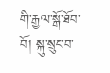གི་རྒྱལ་སྒོ་ཐོབ་བོ། སྐུ་སྲུང་བ་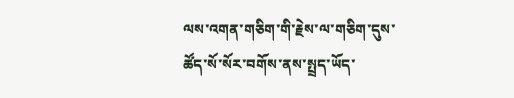ལས་འགན་གཅིག་གི་རྗེས་ལ་གཅིག་དུས་ཚོད་སོ་སོར་བགོས་ནས་སྤྲད་ཡོད་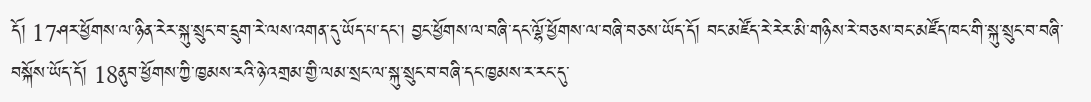དོ། 17ཤར་ཕྱོགས་ལ་ཉིན་རེར་སྐུ་སྲུང་བ་དྲུག་རེ་ལས་འགན་དུ་ཡོད་པ་དང་། བྱང་ཕྱོགས་ལ་བཞི་དང་ལྷོ་ཕྱོགས་ལ་བཞི་བཅས་ཡོད་དོ། བང་མཛོད་རེ་རེར་མི་གཉིས་རེ་བཅས་བང་མཛོད་ཁང་གི་སྐུ་སྲུང་བ་བཞི་བསྐོས་ཡོད་དོ། 18ནུབ་ཕྱོགས་ཀྱི་ཁྱམས་རའི་ཉེ་འགྲམ་གྱི་ལམ་སྲང་ལ་སྐུ་སྲུང་བ་བཞི་དང་ཁྱམས་ར་རང་དུ་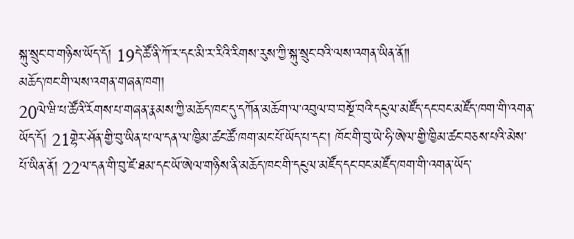སྐུ་སྲུང་བ་གཉིས་ཡོད་དོ། 19དེ་ཚོ་ནི་ཀོ་ར་དང་མི་ར་རིའི་རིགས་རུས་ཀྱི་སྐུ་སྲུང་བའི་ལས་འགན་ཡིན་ནོ༎
མཆོད་ཁང་གི་ལས་འགན་གཞན་ཁག།
20ལེ་ཝི་པ་ཚོའི་རོགས་པ་གཞན་རྣམས་ཀྱི་མཆོད་ཁང་དུ་དཀོན་མཆོག་ལ་འབུལ་བ་བསྔོ་བའི་དངུལ་མཛོད་དང་བང་མཛོད་ཁག་གི་འགན་ཡོད་དོ། 21གྷེར་ཤོན་གྱི་བུ་ཡིན་པ་ལ་དན་ལ་ཁྱིམ་ཚང་ཚོ་ཁག་མང་པོ་ཡོད་པ་དང་། ཁོང་གི་བུ་ཡེ་ཧི་ཨེལ་གྱི་ཁྱིམ་ཚང་བཅས་པའི་མེས་པོ་ཡིན་ནོ། 22ལ་དན་གི་བུ་ཛེ་ཐམ་དང་ཡོ་ཨེལ་གཉིས་ནི་མཆོད་ཁང་གི་དངུལ་མཛོད་དང་བང་མཛོད་ཁག་གི་འགན་ཡོད་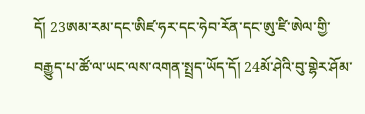དོ། 23ཨམ་རམ་དང་ཨིཛ་ཧར་དང་ཧེབ་རོན་དང་ཨུ་ཛི་ཨེལ་གྱི་བརྒྱུད་པ་ཚོ་ལ་ཡང་ལས་འགན་སྤྲད་ཡོད་དོ། 24མོ་ཤེའི་བུ་གྷེར་ཤོམ་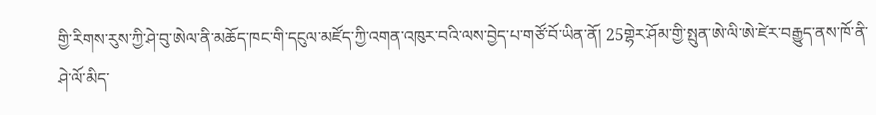གྱི་རིགས་རུས་ཀྱི་ཤེ་བུ་ཨེལ་ནི་མཆོད་ཁང་གི་དངུལ་མཛོད་ཀྱི་འགན་འཁུར་བའི་ལས་བྱེད་པ་གཙོ་བོ་ཡིན་ནོ། 25གྷེར་ཤོམ་གྱི་སྤུན་ཨེ་ལི་ཨེ་ཛེར་བརྒྱུད་ནས་ཁོ་ནི་ཤེ་ལོ་མིད་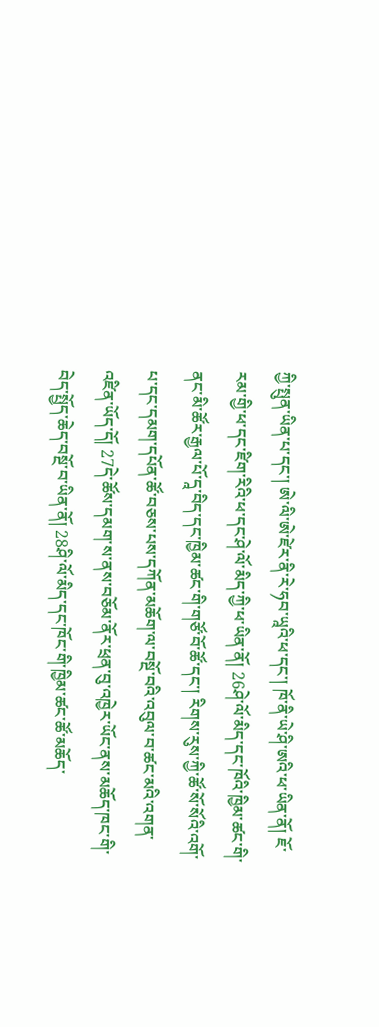ཀྱི་སྤུན་ཡིན་པ་དང་། ཨེ་ལི་ཨེ་ཛེར་ནི་རེ་ཧབ་ཡཱའི་ཕ་དང་། ཁོ་ནི་ཡེ་ཤི་ཨའི་ཕ་ཡིན་ནོ། ཇོ་རམ་གྱི་ཕ་དང་ཛིག་རིའི་ཕ་དང་ཤེ་ལོ་མིད་ཀྱི་ཕ་ཡིན་ནོ། 26ཤེ་ལོ་མིད་དང་ཁོའི་ཁྱིམ་ཚང་གི་ནང་མི་ཚོར་རྒྱལ་པོ་དཱ་བིད་དང་ཁྱིམ་ཚང་གི་གཙོ་བོ་ཚོ་དང་། རིགས་རུས་ཀྱི་ཚོ་སོ་སོའི་འགོ་པ་དང་དམག་དཔོན་ཚོ་བཅས་པས་དཀོན་མཆོག་ལ་བསྔོ་བའི་འབུལ་བ་ཚང་མའི་འགན་འཛིན་ཡོད་དོ། 27དེ་ཚོས་དམག་ས་ནས་བཅོམ་ནོར་ཕྲན་བུ་འཁྱེར་ཡོང་ནས་མཆོད་ཁང་གི་བེད་སྤྱོད་ཆེད་བསྔོ་བ་ཡིན་ནོ། 28ཤི་ལོ་མིད་དང་ཁོང་གི་ཁྱིམ་ཚང་ཚོ་མཆོད་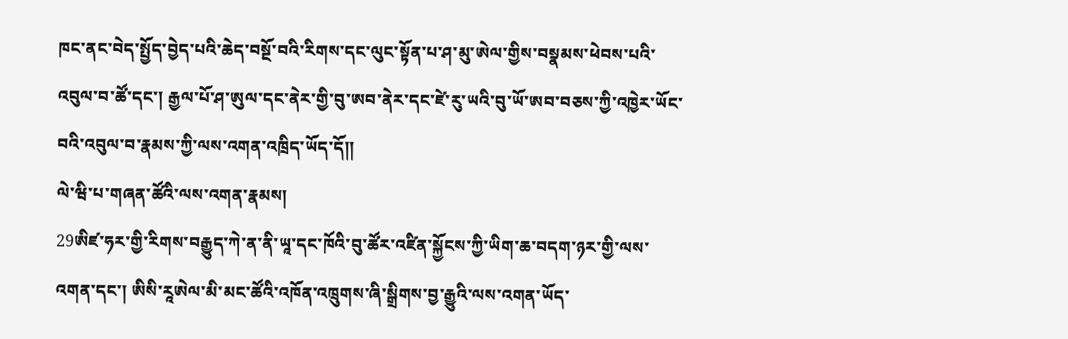ཁང་ནང་བེད་སྤྱོད་བྱེད་པའི་ཆེད་བསྔོ་བའི་རིགས་དང་ལུང་སྟོན་པ་ཤ་མུ་ཨེལ་གྱིས་བསྣམས་ཕེབས་པའི་འབུལ་བ་ཚོ་དང་། རྒྱལ་པོ་ཤ་ཨུལ་དང་ནེར་གྱི་བུ་ཨབ་ནེར་དང་ཛེ་རུ་ཡའི་བུ་ཡོ་ཨབ་བཅས་ཀྱི་འཁྱེར་ཡོང་བའི་འབུལ་བ་རྣམས་ཀྱི་ལས་འགན་འཁྲིད་ཡོད་དོ༎
ལེ་ཝི་པ་གཞན་ཚོའི་ལས་འགན་རྣམས།
29ཨིཛ་ཧར་གྱི་རིགས་བརྒྱུད་ཀེ་ན་ནི་ཡཱ་དང་ཁོའི་བུ་ཚོར་འཛིན་སྐྱོངས་ཀྱི་ཡིག་ཆ་བདག་ཉར་གྱི་ལས་འགན་དང་། ཨིསི་རཱཨེལ་མི་མང་ཚོའི་འཁོན་འཁྲུགས་ཞི་སྒྲིགས་བྱ་རྒྱུའི་ལས་འགན་ཡོད་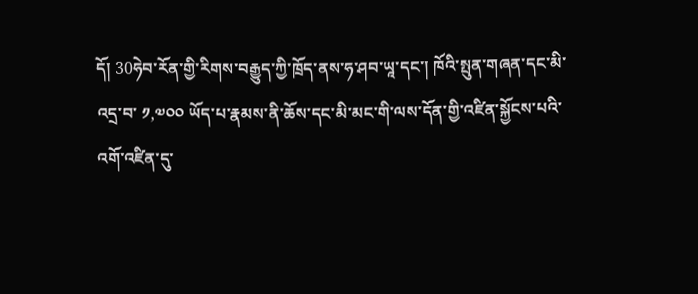དོ། 30ཧེབ་རོན་གྱི་རིགས་བརྒྱུད་ཀྱི་ཁྲོད་ནས་ཧ་ཤབ་ཡཱ་དང་། ཁོའི་སྤུན་གཞན་དང་མི་འདྲ་བ་ ༡,༧༠༠ ཡོད་པ་རྣམས་ནི་ཆོས་དང་མི་མང་གི་ལས་དོན་གྱི་འཛིན་སྐྱོངས་པའི་འགོ་འཛིན་དུ་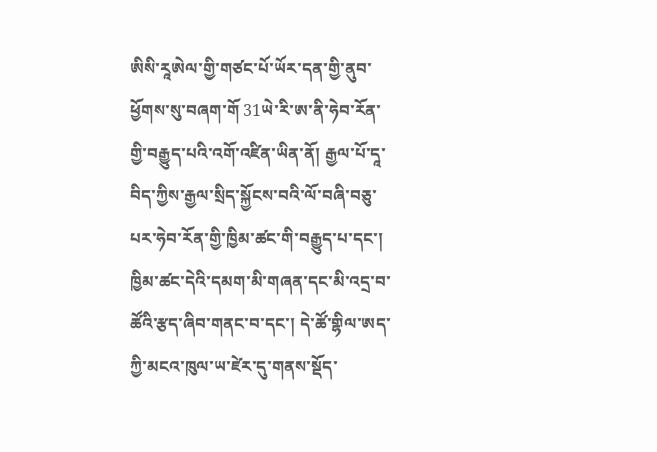ཨིསི་རཱཨེལ་གྱི་གཙང་པོ་ཡོར་དན་གྱི་ནུབ་ཕྱོགས་སུ་བཞག་གོ 31ཡེ་རི་ཨ་ནི་ཧེབ་རོན་གྱི་བརྒྱུད་པའི་འགོ་འཛིན་ཡིན་ནོ། རྒྱལ་པོ་དཱ་བིད་ཀྱིས་རྒྱལ་སྲིད་སྐྱོངས་བའི་ལོ་བཞི་བཅུ་པར་ཧེབ་རོན་གྱི་ཁྱིམ་ཚང་གི་བརྒྱུད་པ་དང་། ཁྱིམ་ཚང་དེའི་དམག་མི་གཞན་དང་མི་འདྲ་བ་ཚོའི་རྩད་ཞིབ་གནང་བ་དང་། དེ་ཚོ་གྷིལ་ཨད་ཀྱི་མངའ་ཁུལ་ཡ་ཛེར་དུ་གནས་སྡོད་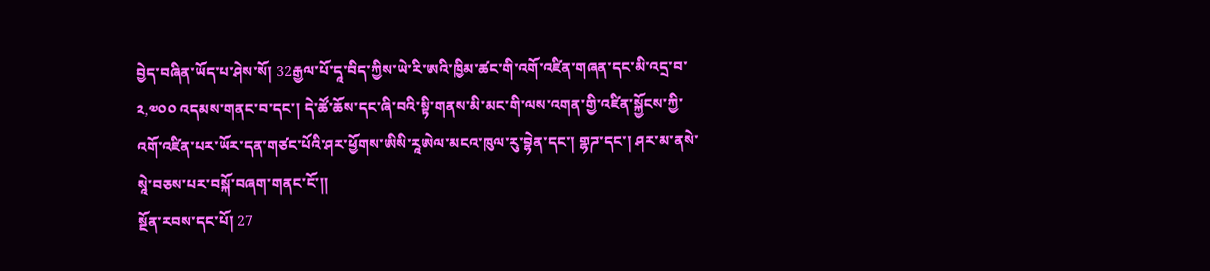བྱེད་བཞིན་ཡོད་པ་ཤེས་སོ། 32རྒྱལ་པོ་དཱ་བིད་ཀྱིས་ཡེ་རི་ཨའི་ཁྱིམ་ཚང་གི་འགོ་འཛིན་གཞན་དང་མི་འདྲ་བ་ ༢,༧༠༠ འདམས་གནང་བ་དང་། དེ་ཚོ་ཆོས་དང་ཞི་བའི་སྟི་གནས་མི་མང་གི་ལས་འགན་གྱི་འཛིན་སྐྱོངས་ཀྱི་འགོ་འཛིན་པར་ཡོར་དན་གཙང་པོའི་ཤར་ཕྱོགས་ཨིསི་རཱཨེལ་མངའ་ཁུལ་རུ་བྷེན་དང་། གྷཌ་དང་། ཤར་མ་ནསེ་སཱེ་བཅས་པར་བསྐོ་བཞག་གནང་ངོ་༎
སྔོན་རབས་དང་པོ། 27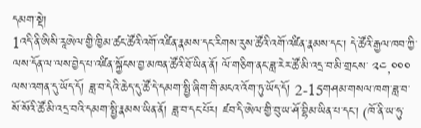དམག་སྡེ།
1འདི་ནི་ཨིསི་རཱཨེལ་གྱི་ཁྱིམ་ཚང་ཚོའི་འགོ་འཛིན་རྣམས་དང་རིགས་རུས་ཚོའི་འགོ་འཛིན་རྣམས་དང་། དེ་ཚོའི་རྒྱལ་ཁབ་ཀྱི་ལས་དོན་ལ་ལས་བྱེད་པ་འཛིན་སྐྱོངས་བྱ་མཁན་ཚོའི་ཐོ་ཡིན་ནོ། ལོ་གཅིག་ནང་ཟླ་རེར་ཚོ་མི་འདྲ་བ་མི་གྲངས་ ༢༤,༠༠༠ ལས་འགན་དུ་ཡོད་དོ། ཟླ་བ་དེའི་ཆེད་དུ་ཚོ་དེ་དམག་སྤྱི་ཞིག་གི་མངའ་འོག་ཏུ་ཡོད་དོ། 2-15གཤམ་གསལ་ཁག་ཟླ་བ་སོ་སོའི་ཚོ་མི་འདྲ་བའི་དམག་སྤྱི་རྣམས་ཡིན་ནོ། ཟླ་བ་དང་པོར། ཛབ་དི་ཨེལ་གྱི་བུ་ཡ་ཤོ་བྷིམ་ཡིན་པ་དང་། (ཁོ་ནི་ཡ་ཧུ་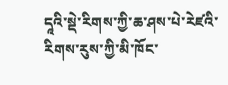དཱའི་སྡེ་རིགས་ཀྱི་ཆ་ཤས་པེ་རེཛའི་རིགས་རུས་ཀྱི་མི་ཁོང་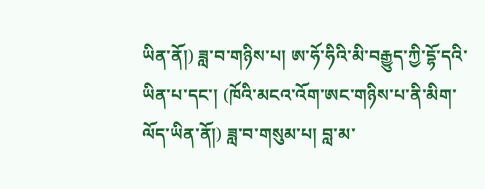ཡིན་ནོ།) ཟླ་བ་གཉིས་པ། ཨ་ཧོ་ཧིའི་མི་བརྒྱུད་ཀྱི་དྷོ་དའི་ཡིན་པ་དང་། (ཁོའི་མངའ་འོག་ཨང་གཉིས་པ་ནི་མིག་ལོད་ཡིན་ནོ།) ཟླ་བ་གསུམ་པ། བླ་མ་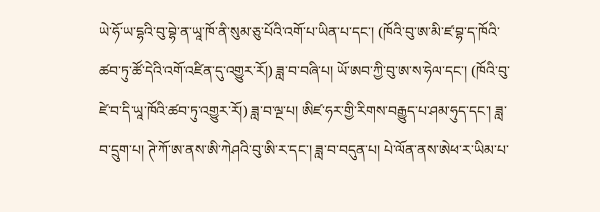ཡེ་ཧོ་ཡ་དྷའི་བུ་བྷེ་ན་ཡཱ་ཁོ་ནི་སུམ་ཅུ་པོའི་འགོ་པ་ཡིན་པ་དང་། (ཁོའི་བུ་ཨ་མི་ཛ་བྷ་ད་ཁོའི་ཚབ་ཏུ་ཚོ་དེའི་འགོ་འཛིན་དུ་འགྱུར་རོ།) ཟླ་བ་བཞི་པ། ཡོ་ཨབ་ཀྱི་བུ་ཨ་ས་ཧེལ་དང་། (ཁོའི་བུ་ཛེ་བ་དི་ཡཱ་ཁོའི་ཚབ་ཏུ་འགྱུར་རོ།) ཟླ་བ་ལྔ་པ། ཨིཛ་ཧར་གྱི་རིགས་བརྒྱུད་པ་ཤམ་ཧུད་དང་། ཟླ་བ་དྲུག་པ། ཊེ་ཀོ་ཨ་ནས་ཨི་ཀེཤའི་བུ་ཨི་ར་དང་། ཟླ་བ་བདུན་པ། པེ་ལོན་ནས་ཨེཕ་ར་ཡིམ་པ་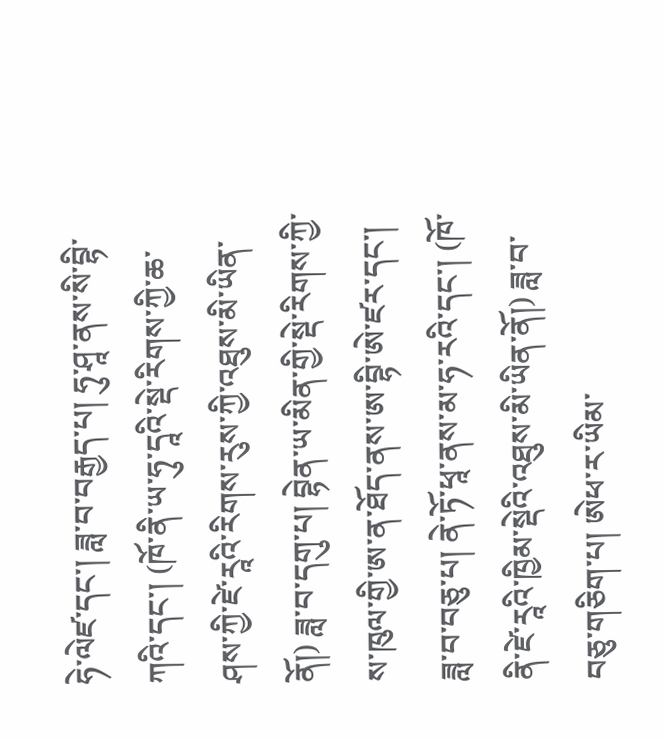ཧེ་ལེཛ་དང་། ཟླ་བ་བརྒྱད་པ། ཧུ་ཤཱ་ནས་སི་བྷི་ཀའི་དང་། (ཁོ་ནི་ཡ་ཧུ་དཱའི་སྡེ་རིགས་ཀྱི་ཆ་ཤས་ཀྱི་ཛེ་རཱའི་རིགས་རུས་ཀྱི་འཐུས་མི་ཡིན་ནོ།) ཟླ་བ་དགུ་པ། བྷེན་ཡ་མིན་གྱི་སྡེ་རིགས་ཀྱི་ས་ཁུལ་གྱི་ཨ་ན་ཐོད་ནས་ཨ་བྷི་ཨེ་ཛར་དང་། ཟླ་བ་བཅུ་པ། ནེ་ཏོ་ཕཱ་ནས་མ་ཧ་རའི་དང་། (ཁོ་ནི་ཛེ་རཱའི་ཁྱིམ་སྡེའི་འཐུས་མི་ཡིན་ནོ།) ཟླ་བ་བཅུ་གཅིག་པ། ཨེཕ་ར་ཡིམ་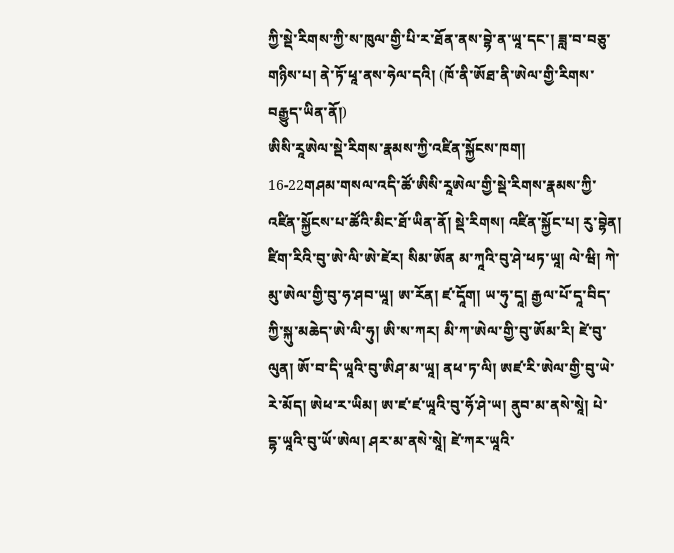ཀྱི་སྡེ་རིགས་ཀྱི་ས་ཁུལ་གྱི་པི་ར་ཐོན་ནས་བྷེ་ན་ཡཱ་དང་། ཟླ་བ་བཅུ་གཉིས་པ། ནེ་ཏོ་ཕཱ་ནས་ཧེལ་དའི། (ཁོ་ནི་ཨོཐ་ནི་ཨེལ་གྱི་རིགས་བརྒྱུད་ཡིན་ནོ།)
ཨིསི་རཱཨེལ་སྡེ་རིགས་རྣམས་ཀྱི་འཛིན་སྐྱོངས་ཁག།
16-22གཤམ་གསལ་འདི་ཚོ་ཨིསི་རཱཨེལ་གྱི་སྡེ་རིགས་རྣམས་ཀྱི་འཛིན་སྐྱོངས་པ་ཚོའི་མིང་ཐོ་ཡིན་ནོ། སྡེ་རིགས། འཛིན་སྐྱོང་པ། རུ་བྷེན། ཛིག་རིའི་བུ་ཨེ་ལི་ཨེ་ཛེར། སིམ་ཨོན མ་ཀཱའི་བུ་ཤེ་ཕཏ་ཡཱ། ལེ་ཝི། ཀེ་མུ་ཨེལ་གྱི་བུ་ཧ་ཤབ་ཡཱ། ཨ་རོན། ཛ་དཱོག། ཡ་ཧུ་དཱ། རྒྱལ་པོ་དཱ་བིད་ཀྱི་སྐུ་མཆེད་ཨེ་ལི་ཧུ། ཨི་ས་ཀར། མི་ཀ་ཨེལ་གྱི་བུ་ཨོམ་རི། ཛེ་བུ་ལུན། ཨོ་བ་དི་ཡཱའི་བུ་ཨིཤ་མ་ཡཱ། ནཕ་ཏ་ལི། ཨཛ་རི་ཨེལ་གྱི་བུ་ཡེ་རེ་མོད། ཨེཕ་ར་ཡིམ། ཨ་ཛ་ཛ་ཡཱའི་བུ་ཧོ་ཤེ་ཡ། ནུབ་མ་ནསེ་སཱེ། པེ་དྷ་ཡཱའི་བུ་ཡོ་ཨེལ། ཤར་མ་ནསེ་སཱེ། ཛེ་ཀར་ཡཱའི་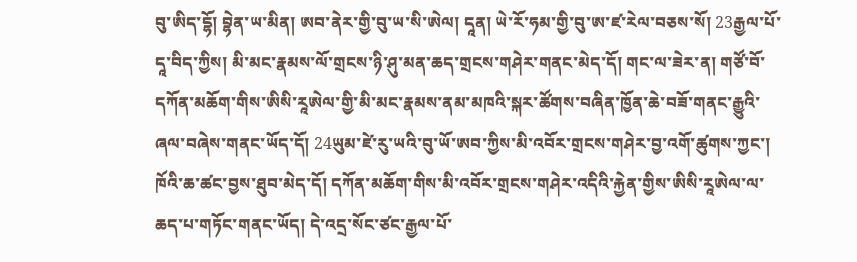བུ་ཨིད་དྷོ། བྷེན་ཡ་མིན། ཨབ་ནེར་གྱི་བུ་ཡ་སི་ཨེལ། དཱན། ཡེ་རོ་ཧམ་གྱི་བུ་ཨ་ཛ་རེལ་བཅས་སོ། 23རྒྱལ་པོ་དཱ་བིད་ཀྱིས། མི་མང་རྣམས་ལོ་གྲངས་ཉི་ཤུ་མན་ཆད་གྲངས་གཤེར་གནང་མེད་དོ། གང་ལ་ཟེར་ན། གཙོ་བོ་དཀོན་མཆོག་གིས་ཨིསི་རཱཨེལ་གྱི་མི་མང་རྣམས་ནམ་མཁའི་སྐར་ཚོགས་བཞིན་ཁྱོན་ཆེ་བཟོ་གནང་རྒྱུའི་ཞལ་བཞེས་གནང་ཡོད་དོ། 24ཡུམ་ཛེ་རུ་ཡའི་བུ་ཡོ་ཨབ་ཀྱིས་མི་འབོར་གྲངས་གཤེར་བྱ་འགོ་ཚུགས་ཀྱང་། ཁོའི་ཆ་ཚང་བྱས་ཐུབ་མེད་དོ། དཀོན་མཆོག་གིས་མི་འབོར་གྲངས་གཤེར་འདིའི་རྐྱེན་གྱིས་ཨིསི་རཱཨེལ་ལ་ཆད་པ་གཏོང་གནང་ཡོད། དེ་འདྲ་སོང་ཙང་རྒྱལ་པོ་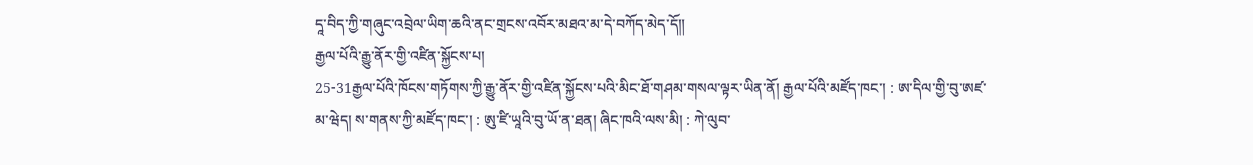དཱ་བིད་ཀྱི་གཞུང་འབྲེལ་ཡིག་ཆའི་ནང་གྲངས་འབོར་མཐའ་མ་དེ་བཀོད་མེད་དོ༎
རྒྱལ་པོའི་རྒྱུ་ནོར་གྱི་འཛིན་སྐྱོངས་པ།
25-31རྒྱལ་པོའི་ཁོངས་གཏོགས་ཀྱི་རྒྱུ་ནོར་གྱི་འཛིན་སྐྱོངས་པའི་མིང་ཐོ་གཤམ་གསལ་ལྟར་ཡིན་ནོ། རྒྱལ་པོའི་མཛོད་ཁང་། : ཨ་དིལ་གྱི་བུ་ཨཛ་མ་ཝེད། ས་གནས་ཀྱི་མཛོད་ཁང་། : ཨུ་ཛི་ཡཱའི་བུ་ཡོ་ན་ཐན། ཞིང་ཁའི་ལས་མི། : ཀེ་ལུབ་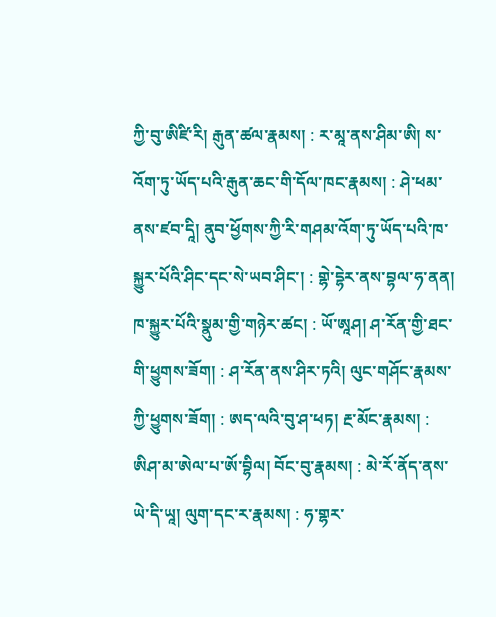ཀྱི་བུ་ཨིཛི་རི། རྒུན་ཚལ་རྣམས། : ར་མཱ་ནས་ཤིམ་ཨི། ས་འོག་ཏུ་ཡོད་པའི་རྒུན་ཆང་གི་དོལ་ཁང་རྣམས། : ཤེ་ཕམ་ནས་ཛབ་དཱི། ནུབ་ཕྱོགས་ཀྱི་རི་གཤམ་འོག་ཏུ་ཡོད་པའི་ཁ་སྐྱུར་པོའི་ཤིང་དང་སེ་ཡབ་ཤིང་། : གྷེ་དྷེར་ནས་བྷལ་ཧ་ནན། ཁ་སྐྱུར་པོའི་སྣུམ་གྱི་གཉེར་ཚང། : ཡོ་ཨཱཤ། ཤ་རོན་གྱི་ཐང་གི་ཕྱུགས་ཟོག། : ཤ་རོན་ནས་ཤིར་ཏའི། ལུང་གཤོང་རྣམས་ཀྱི་ཕྱུགས་ཟོག། : ཨད་ལའི་བུ་ཤ་ཕཏ། རྔ་མོང་རྣམས། : ཨིཤ་མ་ཨེལ་པ་ཨོ་བྷིལ། བོང་བུ་རྣམས། : མེ་རོ་ནོད་ནས་ཡེ་དི་ཡཱ། ལུག་དང་ར་རྣམས། : ཧ་གྷར་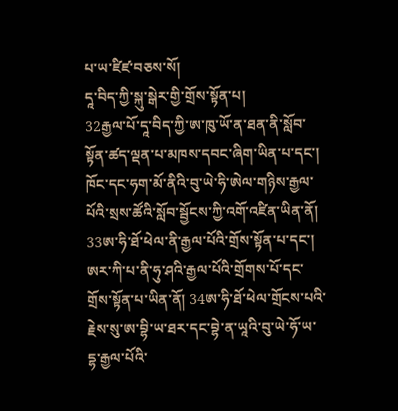པ་ཡ་ཛིཛ་བཅས་སོ།
དཱ་བིད་ཀྱི་སྐུ་སྒེར་གྱི་གྲོས་སྟོན་པ།
32རྒྱལ་པོ་དཱ་བིད་ཀྱི་ཨ་ཁུ་ཡོ་ན་ཐན་ནི་སློབ་སྟོན་ཚད་ལྡན་པ་མཁས་དབང་ཞིག་ཡིན་པ་དང་། ཁོང་དང་ཧག་མོ་ནིའི་བུ་ཡེ་ཧི་ཨེལ་གཉིས་རྒྱལ་པོའི་སྲས་ཚོའི་སློབ་སྦྱོངས་ཀྱི་འགོ་འཛིན་ཡིན་ནོ། 33ཨ་ཧི་ཐོ་ཕེལ་ནི་རྒྱལ་པོའི་གྲོས་སྟོན་པ་དང་། ཨར་ཀི་པ་ནི་ཧུ་ཤའི་རྒྱལ་པོའི་གྲོགས་པོ་དང་གྲོས་སྟོན་པ་ཡིན་ནོ། 34ཨ་ཧི་ཐོ་ཕེལ་གྲོངས་པའི་རྗེས་སུ་ཨ་བྷི་ཡ་ཐར་དང་བྷེ་ན་ཡཱའི་བུ་ཡེ་ཧོ་ཡ་དྷ་རྒྱལ་པོའི་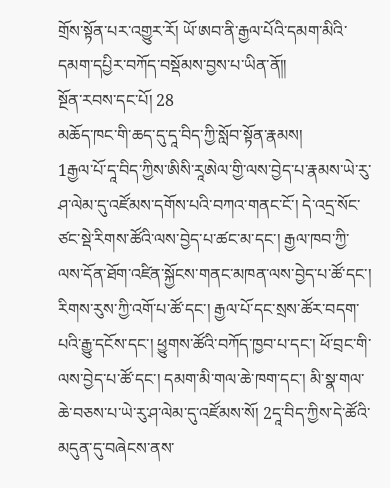གྲོས་སྟོན་པར་འགྱུར་རོ། ཡོ་ཨབ་ནི་རྒྱལ་པོའི་དམག་མིའི་དམག་དཔྱིར་བཀོད་བསྡོམས་བྱས་པ་ཡིན་ནོ༎
སྔོན་རབས་དང་པོ། 28
མཆོད་ཁང་གི་ཆད་དུ་དཱ་བིད་ཀྱི་སློབ་སྟོན་རྣམས།
1རྒྱལ་པོ་དཱ་བིད་ཀྱིས་ཨིསི་རཱཨེལ་གྱི་ལས་བྱེད་པ་རྣམས་ཡེ་རུ་ཤ་ལེམ་དུ་འཛོམས་དགོས་པའི་བཀའ་གནང་ངོ་། དེ་འདྲ་སོང་ཙང་སྡེ་རིགས་ཚོའི་ལས་བྱེད་པ་ཚང་མ་དང་། རྒྱལ་ཁབ་ཀྱི་ལས་དོན་ཐོག་འཛིན་སྐྱོངས་གནང་མཁན་ལས་བྱེད་པ་ཚོ་དང་། རིགས་རུས་ཀྱི་འགོ་པ་ཚོ་དང་། རྒྱལ་པོ་དང་སྲས་ཚོར་བདག་པའི་རྒྱུ་དངོས་དང་། ཕྱུགས་ཚོའི་བཀོད་ཁྱབ་པ་དང་། ཕོ་བྲང་གི་ལས་བྱེད་པ་ཚོ་དང་། དམག་མི་གལ་ཆེ་ཁག་དང་། མི་སྣ་གལ་ཆེ་བཅས་པ་ཡེ་རུ་ཤ་ལེམ་དུ་འཛོམས་སོ། 2དཱ་བིད་ཀྱིས་དེ་ཚོའི་མདུན་དུ་བཞེངས་ནས་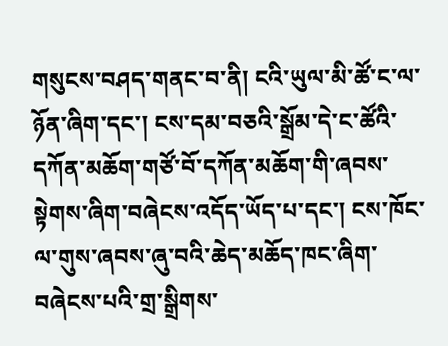གསུངས་བཤད་གནང་བ་ནི། ངའི་ཡུལ་མི་ཚོ་ང་ལ་ཉོན་ཞིག་དང་། ངས་དམ་བཅའི་སྒྲོམ་དེ་ང་ཚོའི་དཀོན་མཆོག་གཙོ་བོ་དཀོན་མཆོག་གི་ཞབས་སྟེགས་ཞིག་བཞེངས་འདོད་ཡོད་པ་དང་། ངས་ཁོང་ལ་གུས་ཞབས་ཞུ་བའི་ཆེད་མཆོད་ཁང་ཞིག་བཞེངས་པའི་གྲ་སྒྲིགས་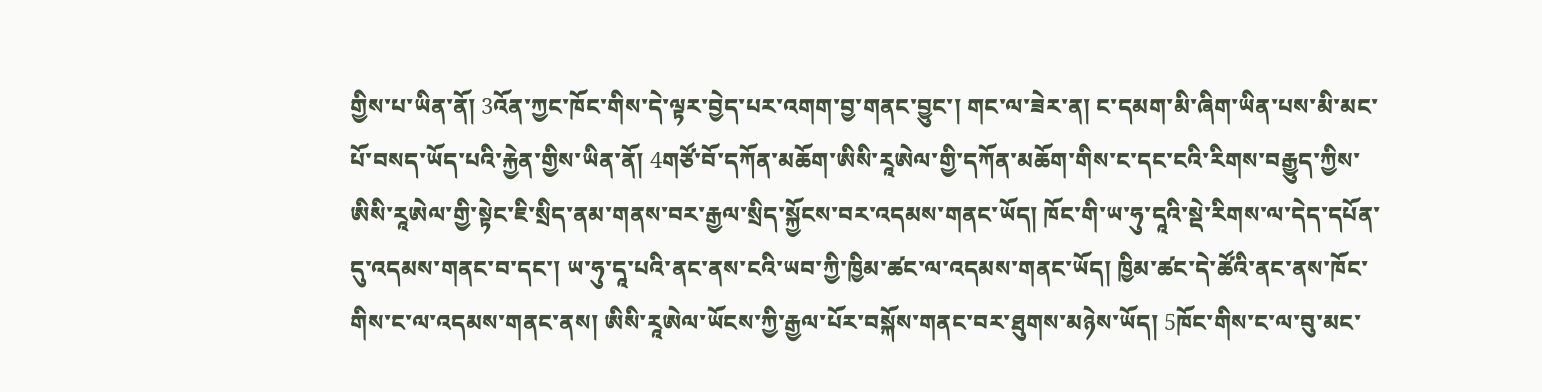གྱིས་པ་ཡིན་ནོ། 3འོན་ཀྱང་ཁོང་གིས་དེ་ལྟར་བྱེད་པར་འགག་བྱ་གནང་བྱུང་། གང་ལ་ཟེར་ན། ང་དམག་མི་ཞིག་ཡིན་པས་མི་མང་པོ་བསད་ཡོད་པའི་རྐྱེན་གྱིས་ཡིན་ནོ། 4གཙོ་བོ་དཀོན་མཆོག་ཨིསི་རཱཨེལ་གྱི་དཀོན་མཆོག་གིས་ང་དང་ངའི་རིགས་བརྒྱུད་ཀྱིས་ཨིསི་རཱཨེལ་གྱི་སྟེང་ཇི་སྲིད་ནམ་གནས་བར་རྒྱལ་སྲིད་སྐྱོངས་བར་འདམས་གནང་ཡོད། ཁོང་གི་ཡ་ཧུ་དཱའི་སྡེ་རིགས་ལ་དེད་དཔོན་དུ་འདམས་གནང་བ་དང་། ཡ་ཧུ་དཱ་པའི་ནང་ནས་ངའི་ཡབ་ཀྱི་ཁྱིམ་ཚང་ལ་འདམས་གནང་ཡོད། ཁྱིམ་ཚང་དེ་ཚོའི་ནང་ནས་ཁོང་གིས་ང་ལ་འདམས་གནང་ནས། ཨིསི་རཱཨེལ་ཡོངས་ཀྱི་རྒྱལ་པོར་བསྐོས་གནང་བར་ཐུགས་མཉེས་ཡོད། 5ཁོང་གིས་ང་ལ་བུ་མང་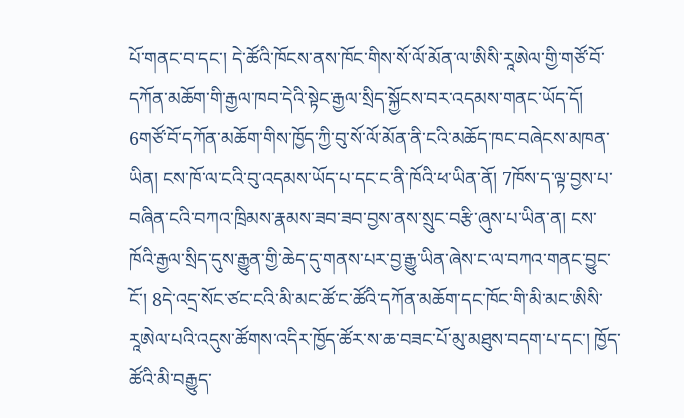པོ་གནང་བ་དང་། དེ་ཚོའི་ཁོངས་ནས་ཁོང་གིས་སོ་ལོ་མོན་ལ་ཨིསི་རཱཨེལ་གྱི་གཙོ་བོ་དཀོན་མཆོག་གི་རྒྱལ་ཁབ་དེའི་སྟེང་རྒྱལ་སྲིད་སྐྱོངས་བར་འདམས་གནང་ཡོད་དོ། 6གཙོ་བོ་དཀོན་མཆོག་གིས་ཁྱོད་ཀྱི་བུ་སོ་ལོ་མོན་ནི་ངའི་མཆོད་ཁང་བཞེངས་མཁན་ཡིན། ངས་ཁོ་ལ་ངའི་བུ་འདམས་ཡོད་པ་དང་ང་ནི་ཁོའི་ཕ་ཡིན་ནོ། 7ཁོས་ད་ལྟ་བྱས་པ་བཞིན་ངའི་བཀའ་ཁྲིམས་རྣམས་ཟབ་ཟབ་བྱས་ནས་སྲུང་བརྩི་ཞུས་པ་ཡིན་ན། ངས་ཁོའི་རྒྱལ་སྲིད་དུས་རྒྱུན་གྱི་ཆེད་དུ་གནས་པར་བྱ་རྒྱུ་ཡིན་ཞེས་ང་ལ་བཀའ་གནང་བྱུང་ངོ་། 8དེ་འདྲ་སོང་ཙང་ངའི་མི་མང་ཚོ་ང་ཚོའི་དཀོན་མཆོག་དང་ཁོང་གི་མི་མང་ཨིསི་རཱཨེལ་པའི་འདུས་ཚོགས་འདིར་ཁྱོད་ཚོར་ས་ཆ་བཟང་པོ་མུ་མཐུས་བདག་པ་དང་། ཁྱོད་ཚོའི་མི་བརྒྱུད་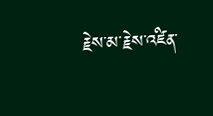རྗེས་མ་རྗེས་འཛིན་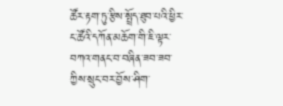ཚོར་རྟག་ཏུ་རྩིས་སྤྲོད་ཐུབ་པའི་ཕྱིར་ང་ཚོའི་དཀོན་མཆོག་གི་ཇི་ལྟར་བཀའ་གནང་བ་བཞིན་ཟབ་ཟབ་ཀྱིས་སྲུང་བར་བྱོས་ཤིག་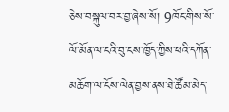ཅེས་བསྐུལ་བར་བྱ་ཞེས་སོ། 9ཁོང་གིས་སོ་ལོ་མོན་ལ་ངའི་བུ་ངས་ཁྱོད་ཀྱིས་ཕའི་དཀོན་མཆོག་ལ་ངོས་ལེན་བྱས་ནས་ཐེ་ཚོམ་མེད་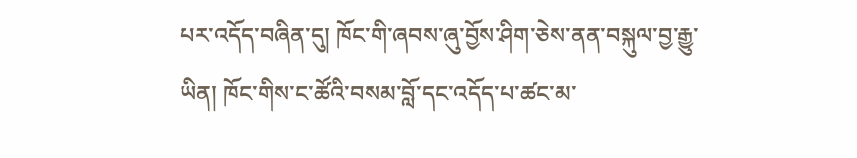པར་འདོད་བཞིན་དུ། ཁོང་གི་ཞབས་ཞུ་བྱོས་ཤིག་ཅེས་ནན་བསྐུལ་བྱ་རྒྱུ་ཡིན། ཁོང་གིས་ང་ཚོའི་བསམ་བློ་དང་འདོད་པ་ཚང་མ་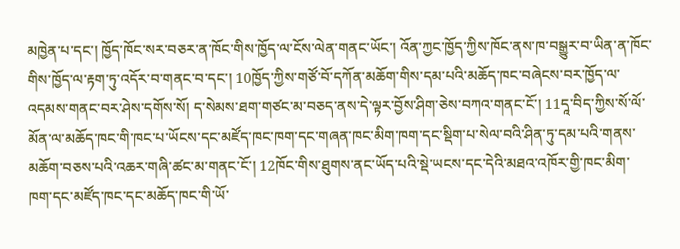མཁྱེན་པ་དང་། ཁྱོད་ཁོང་སར་བཅར་ན་ཁོང་གིས་ཁྱོད་ལ་ངོས་ལེན་གནང་ཡོང་། འོན་ཀྱང་ཁྱོད་ཀྱིས་ཁོང་ནས་ཁ་བསྒྱུར་བ་ཡིན་ན་ཁོང་གིས་ཁྱོད་ལ་རྟག་ཏུ་འདོར་བ་གནང་བ་དང་། 10ཁྱོད་ཀྱིས་གཙོ་བོ་དཀོན་མཆོག་གིས་དམ་པའི་མཆོད་ཁང་བཞེངས་བར་ཁྱོད་ལ་འདམས་གནང་བར་ཤེས་དགོས་སོ། ད་སེམས་ཐག་གཙང་མ་བཅད་ནས་དེ་ལྟར་བྱོས་ཤིག་ཅེས་བཀའ་གནང་ངོ་། 11དཱ་བིད་ཀྱིས་སོ་ལོ་མོན་ལ་མཆོད་ཁང་གི་ཁང་པ་ཡོངས་དང་མཛོད་ཁང་ཁག་དང་གཞན་ཁང་མིག་ཁག་དང་སྡིག་པ་སེལ་བའི་ཤིན་ཏུ་དམ་པའི་གནས་མཆོག་བཅས་པའི་འཆར་གཞི་ཚང་མ་གནང་ངོ་། 12ཁོང་གིས་ཐུགས་ནང་ཡོད་པའི་སྡེ་ཡངས་དང་དེའི་མཐའ་འཁོར་གྱི་ཁང་མིག་ཁག་དང་མཛོད་ཁང་དང་མཆོད་ཁང་གི་ཡོ་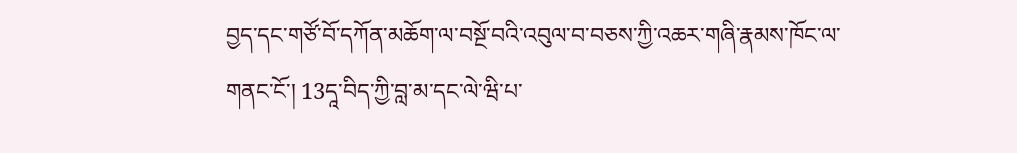བྱད་དང་གཙོ་བོ་དཀོན་མཆོག་ལ་བསྔོ་བའི་འབུལ་བ་བཅས་ཀྱི་འཆར་གཞི་རྣམས་ཁོང་ལ་གནང་ངོ་། 13དཱ་བིད་ཀྱི་བླ་མ་དང་ལེ་ཝི་པ་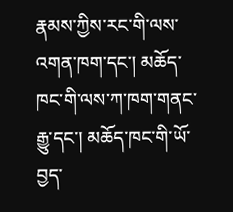རྣམས་ཀྱིས་རང་གི་ལས་འགན་ཁག་དང་། མཆོད་ཁང་གི་ལས་ཀ་ཁག་གནང་རྒྱུ་དང་། མཆོད་ཁང་གི་ཡོ་བྱད་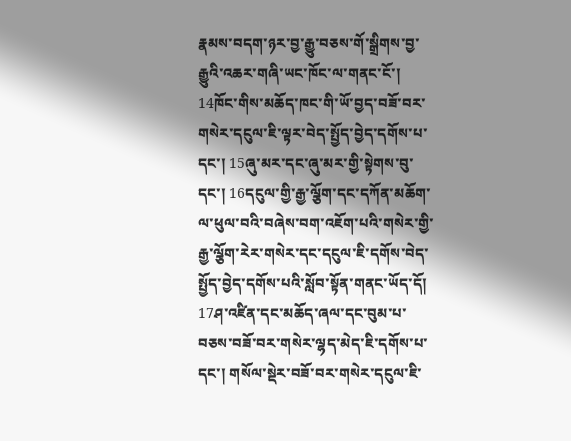རྣམས་བདག་ཉར་བྱ་རྒྱུ་བཅས་གོ་སྒྲིགས་བྱ་རྒྱུའི་འཆར་གཞི་ཡང་ཁོང་ལ་གནང་ངོ་། 14ཁོང་གིས་མཆོད་ཁང་གི་ཡོ་བྱད་བཟོ་བར་གསེར་དངུལ་ཇི་ལྟར་བེད་སྤྱོད་བྱེད་དགོས་པ་དང་། 15ཞུ་མར་དང་ཞུ་མར་གྱི་སྟེགས་བུ་དང་། 16དངུལ་གྱི་རྒྱ་ལྕོག་དང་དཀོན་མཆོག་ལ་ཕུལ་བའི་བཞེས་བག་འཇོག་པའི་གསེར་གྱི་རྒྱ་ལྕོག་རེར་གསེར་དང་དངུལ་ཇི་དགོས་བེད་སྤྱོད་བྱེད་དགོས་པའི་སློབ་སྟོན་གནང་ཡོད་དོ། 17ཤ་འཛིན་དང་མཆོད་ཞལ་དང་བུམ་པ་བཅས་བཟོ་བར་གསེར་ལྷད་མེད་ཇི་དགོས་པ་དང་། གསོལ་སྡེར་བཟོ་བར་གསེར་དངུལ་ཇི་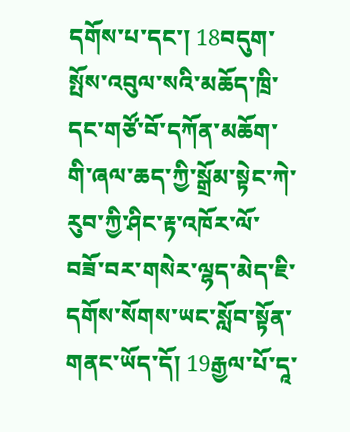དགོས་པ་དང་། 18བདུག་སྤོས་འབུལ་སའི་མཆོད་ཁྲི་དང་གཙོ་བོ་དཀོན་མཆོག་གི་ཞལ་ཆད་ཀྱི་སྒྲོམ་སྟེང་ཀེ་རུབ་ཀྱི་ཤིང་རྟ་འཁོར་ལོ་བཟོ་བར་གསེར་ལྷད་མེད་ཇི་དགོས་སོགས་ཡང་སློབ་སྟོན་གནང་ཡོད་དོ། 19རྒྱལ་པོ་དཱ་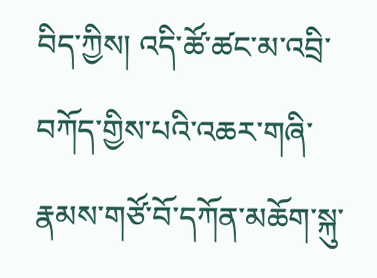བིད་ཀྱིས། འདི་ཚོ་ཚང་མ་འབྲི་བཀོད་གྱིས་པའི་འཆར་གཞི་རྣམས་གཙོ་བོ་དཀོན་མཆོག་སྐུ་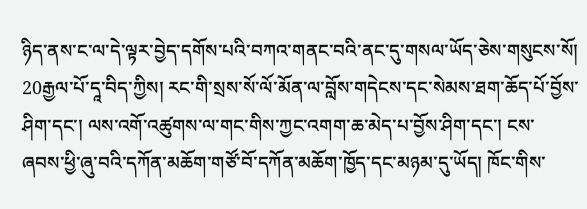ཉིད་ནས་ང་ལ་དེ་ལྟར་བྱེད་དགོས་པའི་བཀའ་གནང་བའི་ནང་དུ་གསལ་ཡོད་ཅེས་གསུངས་སོ། 20རྒྱལ་པོ་དཱ་བིད་ཀྱིས། རང་གི་སྲས་སོ་ལོ་མོན་ལ་བློས་གདེངས་དང་སེམས་ཐག་ཆོད་པོ་བྱོས་ཤིག་དང་། ལས་འགོ་འཚུགས་ལ་གང་གིས་ཀྱང་འགག་ཆ་མེད་པ་བྱོས་ཤིག་དང་། ངས་ཞབས་ཕྱི་ཞུ་བའི་དཀོན་མཆོག་གཙོ་བོ་དཀོན་མཆོག་ཁྱོད་དང་མཉམ་དུ་ཡོད། ཁོང་གིས་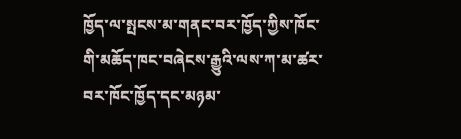ཁྱོད་ལ་སྤངས་མ་གནང་བར་ཁྱོད་ཀྱིས་ཁོང་གི་མཆོད་ཁང་བཞེངས་རྒྱུའི་ལས་ཀ་མ་ཚར་བར་ཁོང་ཁྱོད་དང་མཉམ་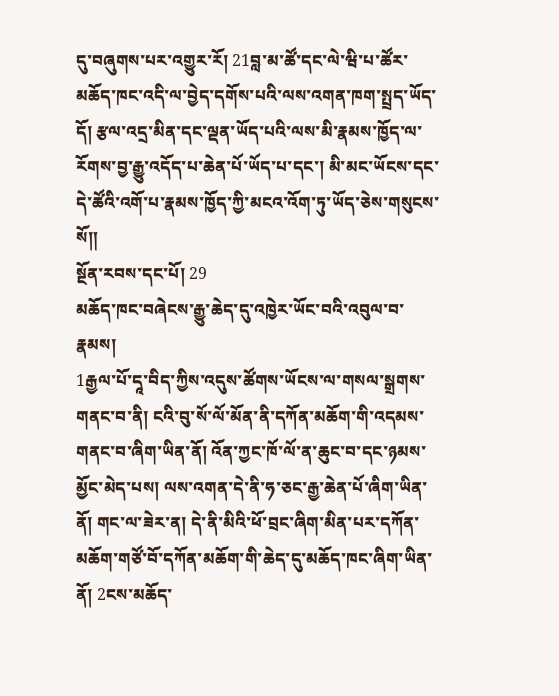དུ་བཞུགས་པར་འགྱུར་རོ། 21བླ་མ་ཚོ་དང་ལེ་ཝི་པ་ཚོར་མཆོད་ཁང་འདི་ལ་བྱེད་དགོས་པའི་ལས་འགན་ཁག་སྤྲད་ཡོད་དོ། རྩལ་འདྲ་མིན་དང་ལྡན་ཡོད་པའི་ལས་མི་རྣམས་ཁྱོད་ལ་རོགས་བྱ་རྒྱུ་འདོད་པ་ཆེན་པོ་ཡོད་པ་དང་། མི་མང་ཡོངས་དང་དེ་ཚོའི་འགོ་པ་རྣམས་ཁྱོད་ཀྱི་མངའ་འོག་ཏུ་ཡོད་ཅེས་གསུངས་སོ༎
སྔོན་རབས་དང་པོ། 29
མཆོད་ཁང་བཞེངས་རྒྱུ་ཆེད་དུ་འཁྱེར་ཡོང་བའི་འབུལ་བ་རྣམས།
1རྒྱལ་པོ་དཱ་བིད་ཀྱིས་འདུས་ཚོགས་ཡོངས་ལ་གསལ་སྒྲགས་གནང་བ་ནི། ངའི་བུ་སོ་ལོ་མོན་ནི་དཀོན་མཆོག་གི་འདམས་གནང་བ་ཞིག་ཡིན་ནོ། འོན་ཀྱང་ཁོ་ལོ་ན་ཆུང་བ་དང་ཉམས་མྱོང་མེད་པས། ལས་འགན་དེ་ནི་ཧ་ཅང་རྒྱ་ཆེན་པོ་ཞིག་ཡིན་ནོ། གང་ལ་ཟེར་ན། དེ་ནི་མིའི་ཕོ་བྲང་ཞིག་མིན་པར་དཀོན་མཆོག་གཙོ་བོ་དཀོན་མཆོག་གི་ཆེད་དུ་མཆོད་ཁང་ཞིག་ཡིན་ནོ། 2ངས་མཆོད་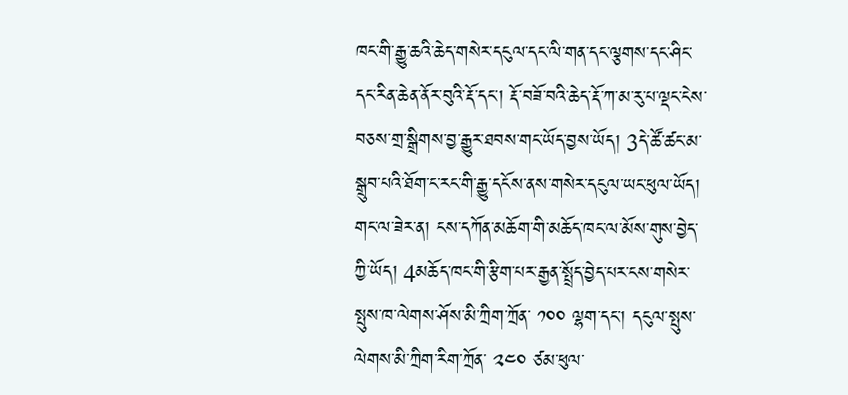ཁང་གི་རྒྱུ་ཆའི་ཆེད་གསེར་དངུལ་དང་ལི་གན་དང་ལྕགས་དང་ཤིང་དང་རིན་ཆེན་ནོར་བུའི་རྡོ་དང་། རྡོ་བཟོ་བའི་ཆེད་རྡོ་ཀ་མ་རུ་པ་ལྡང་ངེས་བཅས་གྲ་སྒྲིགས་བྱ་རྒྱུར་ཐབས་གང་ཡོད་བྱས་ཡོད། 3དེ་ཚོ་ཚང་མ་སྒྲུབ་པའི་ཐོག་ང་རང་གི་རྒྱུ་དངོས་ནས་གསེར་དངུལ་ཡང་ཕུལ་ཡོད། གང་ལ་ཟེར་ན། ངས་དཀོན་མཆོག་གི་མཆོད་ཁང་ལ་མོས་གུས་བྱེད་ཀྱི་ཡོད། 4མཆོད་ཁང་གི་རྩིག་པར་རྒྱན་སྤྲོད་བྱེད་པར་ངས་གསེར་སྤུས་ཁ་ལེགས་ཤོས་མི་ཀྲིག་ཀྲོན་ ༡༠༠ ལྷག་དང་། དངུལ་སྤུས་ལེགས་མི་ཀྲིག་རིག་ཀྲོན་ ༢༤༠ ཙམ་ཕུལ་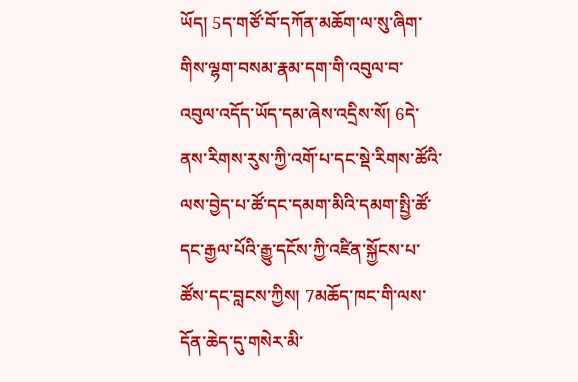ཡོད། 5ད་གཙོ་བོ་དཀོན་མཆོག་ལ་སུ་ཞིག་གིས་ལྷག་བསམ་རྣམ་དག་གི་འབུལ་བ་འབུལ་འདོད་ཡོད་དམ་ཞེས་འདྲིས་སོ། 6དེ་ནས་རིགས་རུས་ཀྱི་འགོ་པ་དང་སྡེ་རིགས་ཚོའི་ལས་བྱེད་པ་ཚོ་དང་དམག་མིའི་དམག་སྤྱི་ཚོ་དང་རྒྱལ་པོའི་རྒྱུ་དངོས་ཀྱི་འཛིན་སྐྱོངས་པ་ཚོས་དང་བླངས་ཀྱིས། 7མཆོད་ཁང་གི་ལས་དོན་ཆེད་དུ་གསེར་མི་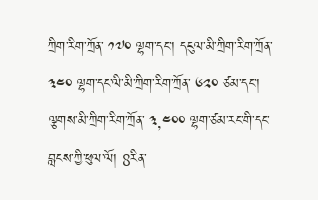ཀྲིག་རིག་ཀྲོན་ ༡༧༠ ལྷག་དང་། དངུལ་མི་ཀྲིག་རིག་ཀྲོན་ ༣༤༠ ལྷག་དང་ལི་མི་ཀྲིག་རིག་ཀྲོན་ ༦༢༠ ཙམ་དང་། ལྕགས་མི་ཀྲིག་རིག་ཀྲོན་ ༣,༤༠༠ ལྷག་ཙམ་རང་གི་དང་བླངས་ཀྱི་ཕུལ་ལོ། 8རིན་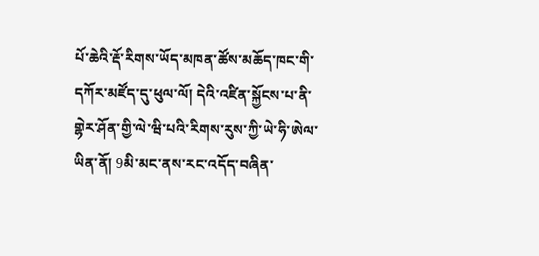པོ་ཆེའི་རྡོ་རིགས་ཡོད་མཁན་ཚོས་མཆོད་ཁང་གི་དཀོར་མཛོད་དུ་ཕུལ་ལོ། དེའི་འཛིན་སྐྱོངས་པ་ནི་གྷེར་ཤོན་གྱི་ལེ་ཝི་པའི་རིགས་རུས་ཀྱི་ཡེ་ཧི་ཨེལ་ཡིན་ནོ། 9མི་མང་ནས་རང་འདོད་བཞིན་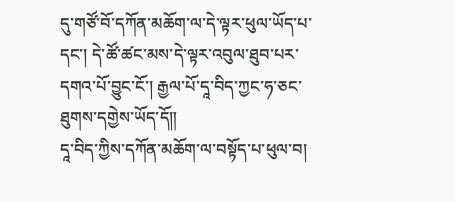དུ་གཙོ་བོ་དཀོན་མཆོག་ལ་དེ་ལྟར་ཕུལ་ཡོད་པ་དང་། དེ་ཚོ་ཚང་མས་དེ་ལྟར་འབུལ་ཐུབ་པར་དགའ་པོ་བྱུང་ངོ་། རྒྱལ་པོ་དཱ་བིད་ཀྱང་ཧ་ཅང་ཐུགས་དགྱེས་ཡོད་དོ༎
དཱ་བིད་ཀྱིས་དཀོན་མཆོག་ལ་བསྟོད་པ་ཕུལ་བ།